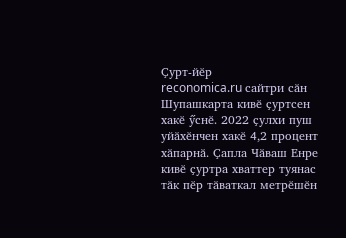Ҫурт-йӗр
reconomica.ru сайтри сӑн Шупашкарта кивӗ ҫуртсен хакӗ ӳснӗ. 2022 ҫулхи пуш уйӑхӗнчен хакӗ 4,2 процент хӑпарнӑ. Ҫапла Чӑваш Енре кивӗ ҫуртра хваттер туянас тӑк пӗр тӑваткал метрӗшӗн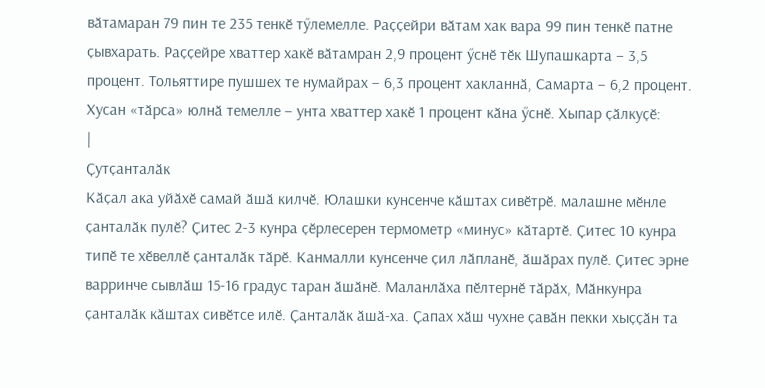вӑтамаран 79 пин те 235 тенкӗ тӳлемелле. Раҫҫейри вӑтам хак вара 99 пин тенкӗ патне ҫывхарать. Раҫҫейре хваттер хакӗ вӑтамран 2,9 процент ӳснӗ тӗк Шупашкарта – 3,5 процент. Тольяттире пушшех те нумайрах – 6,3 процент хакланнӑ, Самарта – 6,2 процент. Хусан «тӑрса» юлнӑ темелле – унта хваттер хакӗ 1 процент кӑна ӳснӗ. Хыпар ҫӑлкуҫӗ:
|
Ҫутҫанталӑк
Кӑҫал ака уйӑхӗ самай ӑшӑ килчӗ. Юлашки кунсенче кӑштах сивӗтрӗ. малашне мӗнле ҫанталӑк пулӗ? Ҫитес 2-3 кунра ҫӗрлесерен термометр «минус» кӑтартӗ. Ҫитес 10 кунра типӗ те хӗвеллӗ ҫанталӑк тӑрӗ. Канмалли кунсенче ҫил лӑпланӗ, ӑшӑрах пулӗ. Ҫитес эрне варринче сывлӑш 15-16 градус таран ӑшӑнӗ. Маланлӑха пӗлтернӗ тӑрӑх, Мӑнкунра ҫанталӑк кӑштах сивӗтсе илӗ. Ҫанталӑк ӑшӑ-ха. Ҫапах хӑш чухне ҫавӑн пекки хыҫҫӑн та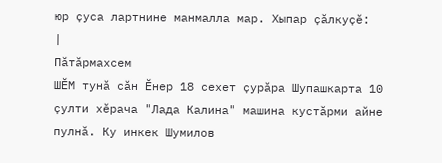юр ҫуса лартнине манмалла мар. Хыпар ҫӑлкуҫӗ:
|
Пӑтӑрмахсем
ШӖМ тунӑ сӑн Ӗнер 18 сехет ҫурӑра Шупашкарта 10 ҫулти хӗрача "Лада Калина" машина кустӑрми айне пулнӑ. Ку инкек Шумилов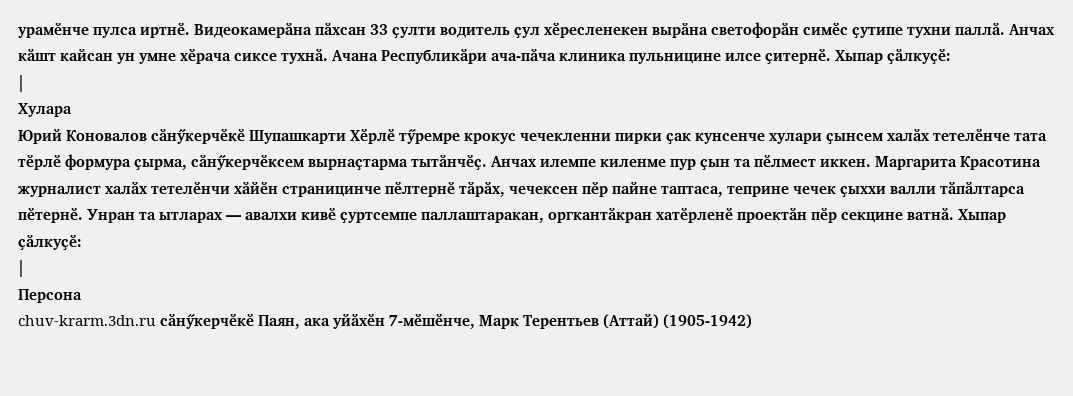урамӗнче пулса иртнӗ. Видеокамерӑна пӑхсан 33 ҫулти водитель ҫул хӗресленекен вырӑна светофорӑн симӗс ҫутипе тухни паллӑ. Анчах кӑшт кайсан ун умне хӗрача сиксе тухнӑ. Ачана Республикӑри ача-пӑча клиника пульницине илсе ҫитернӗ. Хыпар ҫӑлкуҫӗ:
|
Хулара
Юрий Коновалов сӑнӳкерчӗкӗ Шупашкарти Хӗрлӗ тӳремре крокус чечекленни пирки ҫак кунсенче хулари ҫынсем халӑх тетелӗнче тата тӗрлӗ формура ҫырма, сӑнӳкерчӗксем вырнаҫтарма тытӑнчӗҫ. Анчах илемпе киленме пур ҫын та пӗлмест иккен. Маргарита Красотина журналист халӑх тетелӗнчи хӑйӗн страницинче пӗлтернӗ тӑрӑх, чечексен пӗр пайне таптаса, теприне чечек ҫыххи валли тӑпӑлтарса пӗтернӗ. Унран та ытларах — авалхи кивӗ ҫуртсемпе паллаштаракан, оргкантӑкран хатӗрленӗ проектӑн пӗр секцине ватнӑ. Хыпар ҫӑлкуҫӗ:
|
Персона
chuv-krarm.3dn.ru сӑнӳкерчӗкӗ Паян, ака уйӑхӗн 7-мӗшӗнче, Марк Терентьев (Аттай) (1905-1942)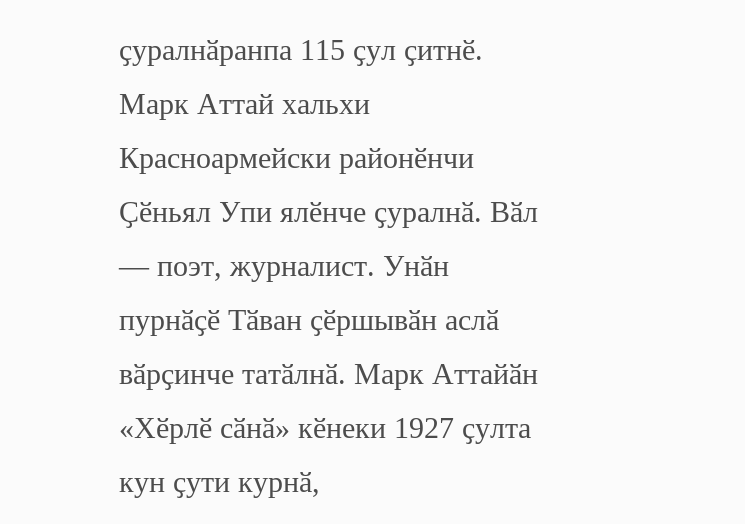ҫуралнӑранпа 115 ҫул ҫитнӗ. Марк Аттай хальхи Красноармейски районӗнчи Ҫӗньял Упи ялӗнче ҫуралнӑ. Вӑл — поэт, журналист. Унӑн пурнӑҫӗ Тӑван ҫӗршывӑн аслӑ вӑрҫинче татӑлнӑ. Марк Аттайӑн «Хӗрлӗ сӑнӑ» кӗнеки 1927 ҫулта кун ҫути курнӑ,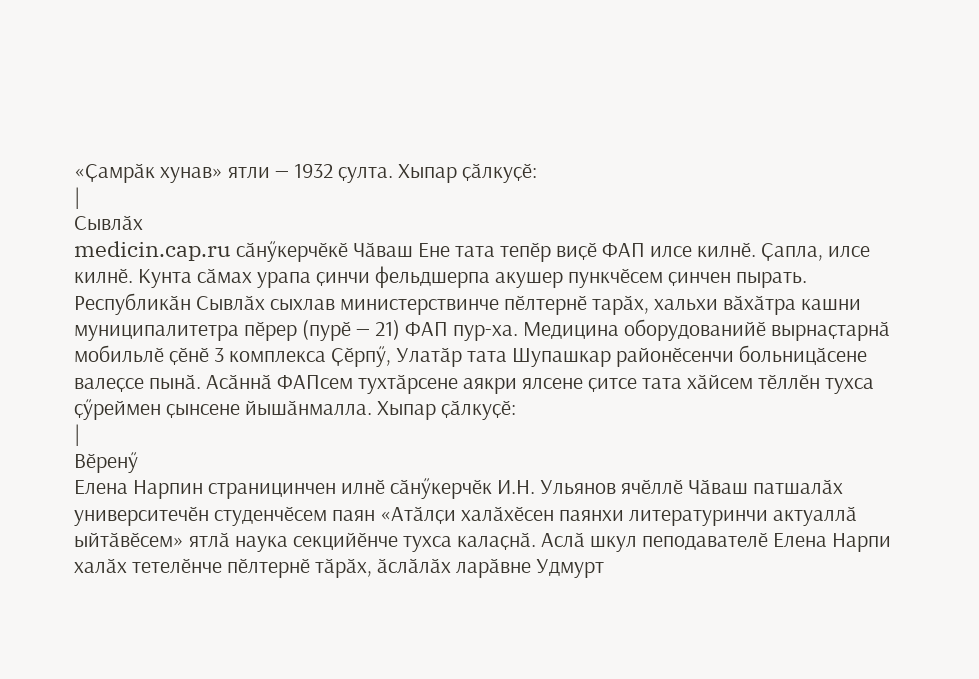«Ҫамрӑк хунав» ятли — 1932 ҫулта. Хыпар ҫӑлкуҫӗ:
|
Сывлӑх
medicin.cap.ru сӑнӳкерчӗкӗ Чӑваш Ене тата тепӗр виҫӗ ФАП илсе килнӗ. Ҫапла, илсе килнӗ. Кунта сӑмах урапа ҫинчи фельдшерпа акушер пункчӗсем ҫинчен пырать. Республикӑн Сывлӑх сыхлав министерствинче пӗлтернӗ тарӑх, хальхи вӑхӑтра кашни муниципалитетра пӗрер (пурӗ — 21) ФАП пур-ха. Медицина оборудованийӗ вырнаҫтарнӑ мобильлӗ ҫӗнӗ 3 комплекса Ҫӗрпӳ, Улатӑр тата Шупашкар районӗсенчи больницӑсене валеҫсе пынӑ. Асӑннӑ ФАПсем тухтӑрсене аякри ялсене ҫитсе тата хӑйсем тӗллӗн тухса ҫӳреймен ҫынсене йышӑнмалла. Хыпар ҫӑлкуҫӗ:
|
Вӗренӳ
Елена Нарпин страницинчен илнӗ сӑнӳкерчӗк И.Н. Ульянов ячӗллӗ Чӑваш патшалӑх университечӗн студенчӗсем паян «Атӑлҫи халӑхӗсен паянхи литературинчи актуаллӑ ыйтӑвӗсем» ятлӑ наука секцийӗнче тухса калаҫнӑ. Аслӑ шкул пеподавателӗ Елена Нарпи халӑх тетелӗнче пӗлтернӗ тӑрӑх, ӑслӑлӑх ларӑвне Удмурт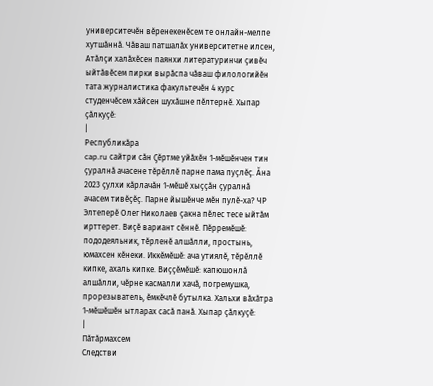университечӗн вӗренекенӗсем те онлайн-мелпе хутшӑннӑ. Чӑваш патшалӑх университетне илсен, Атӑлҫи халӑхӗсен паянхи литературинчи ҫивӗч ыйтӑвӗсем пирки вырӑспа чӑваш филологийӗн тата журналистика факультечӗн 4 курс студенчӗсем хӑйсен шухӑшне пӗлтернӗ. Хыпар ҫӑлкуҫӗ:
|
Республикӑра
cap.ru сайтри сӑн Ҫӗртме уйӑхӗн 1-мӗшӗнчен тин ҫуралнӑ ачасене тӗрӗллӗ парне пама пуҫлӗҫ. Ӑна 2023 ҫулхи кӑрлачӑн 1-мӗшӗ хыҫҫӑн ҫуралнӑ ачасем тивӗҫӗҫ. Парне йышӗнче мӗн пулӗ-ха? ЧР Элтеперӗ Олег Николаев ҫакна пӗлес тесе ыйтӑм ирттерет. Виҫӗ вариант сӗннӗ. Пӗрремӗшӗ: пододеяльник, тӗрленӗ алшӑлли, простынь, юмахсен кӗнеки. Иккӗмӗшӗ: ача утиялӗ, тӗрӗллӗ кипке, ахаль кипке. Виҫҫӗмӗшӗ: капюшонлӑ алшӑлли, чӗрне касмалли хачӑ, погремушка, прорезыватель, ӗмкӗчлӗ бутылка. Хальхи вӑхӑтра 1-мӗшӗшӗн ытларах сасӑ панӑ. Хыпар ҫӑлкуҫӗ:
|
Пӑтӑрмахсем
Следстви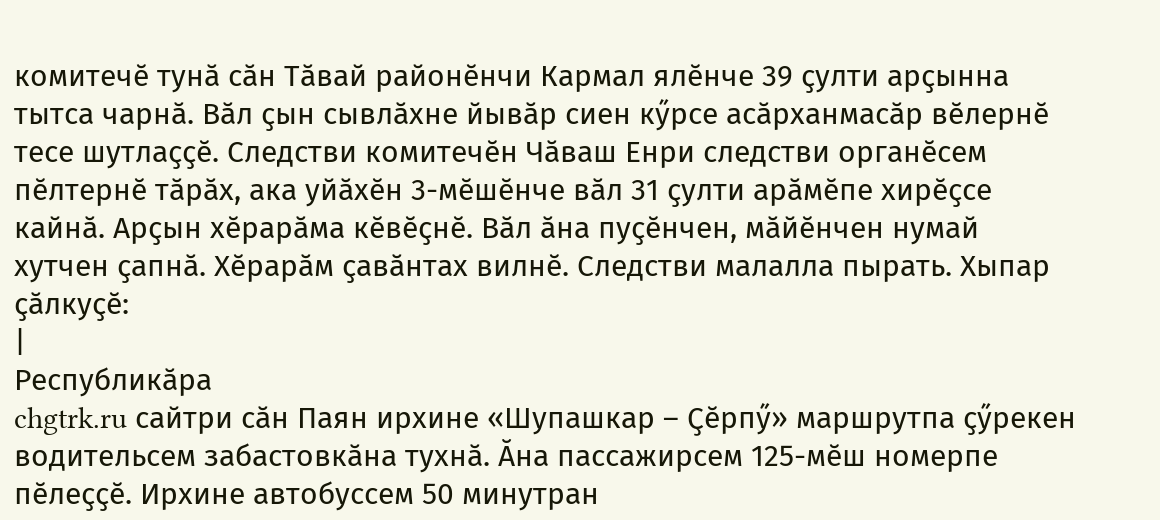комитечӗ тунӑ сӑн Тӑвай районӗнчи Кармал ялӗнче 39 ҫулти арҫынна тытса чарнӑ. Вӑл ҫын сывлӑхне йывӑр сиен кӳрсе асӑрханмасӑр вӗлернӗ тесе шутлаҫҫӗ. Следстви комитечӗн Чӑваш Енри следстви органӗсем пӗлтернӗ тӑрӑх, ака уйӑхӗн 3-мӗшӗнче вӑл 31 ҫулти арӑмӗпе хирӗҫсе кайнӑ. Арҫын хӗрарӑма кӗвӗҫнӗ. Вӑл ӑна пуҫӗнчен, мӑйӗнчен нумай хутчен ҫапнӑ. Хӗрарӑм ҫавӑнтах вилнӗ. Следстви малалла пырать. Хыпар ҫӑлкуҫӗ:
|
Республикӑра
chgtrk.ru сайтри сӑн Паян ирхине «Шупашкар – Ҫӗрпӳ» маршрутпа ҫӳрекен водительсем забастовкӑна тухнӑ. Ӑна пассажирсем 125-мӗш номерпе пӗлеҫҫӗ. Ирхине автобуссем 50 минутран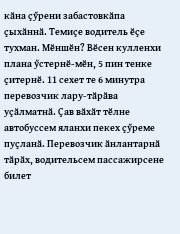кӑна ҫӳрени забастовкӑпа ҫыхӑннӑ. Темиҫе водитель ӗҫе тухман. Мӗншӗн? Вӗсен кулленхи плана ӳстернӗ-мӗн, 5 пин тенке ҫитернӗ. 11 сехет те 6 минутра перевозчик лару-тӑрӑва уҫӑлматнӑ. Ҫав вӑхӑт тӗлне автобуссем яланхи пекех ҫӳреме пуҫланӑ. Перевозчик ӑнлантарнӑ тӑрӑх, водительсем пассажирсене билет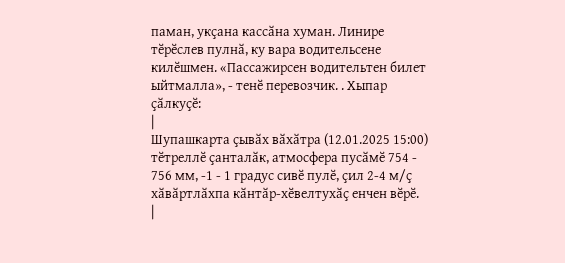паман, укҫана кассӑна хуман. Линире тӗрӗслев пулнӑ, ку вара водительсене килӗшмен. «Пассажирсен водительтен билет ыйтмалла», - тенӗ перевозчик. . Хыпар ҫӑлкуҫӗ:
|
Шупашкарта ҫывӑх вӑхӑтра (12.01.2025 15:00) тӗтреллӗ ҫанталӑк, атмосфера пусӑмӗ 754 - 756 мм, -1 - 1 градус сивӗ пулӗ, ҫил 2-4 м/ҫ хӑвӑртлӑхпа кӑнтӑр-хӗвелтухӑҫ енчен вӗрӗ.
|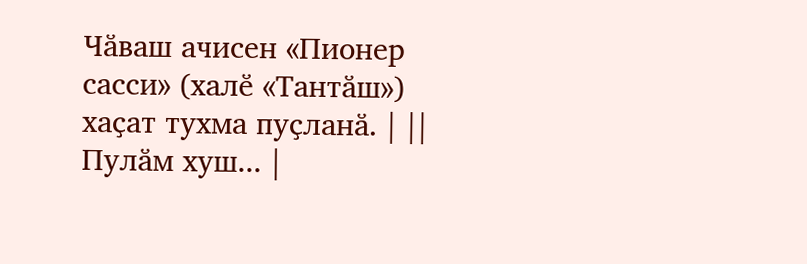Чӑваш ачисен «Пионер сасси» (халӗ «Тантӑш») хаҫат тухма пуҫланӑ. | ||
Пулӑм хуш... |